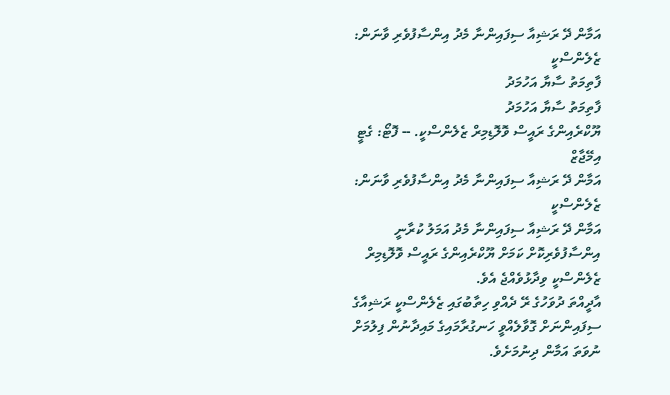އަމާން ދޭ ރަޝިއާ ސިފައިންނާ މެދު އިންސާފުވެރި ވާނަން: ޒެލެންސްކީ
ފާތިމަތު ސާޔާ އަހުމަދު
ފާތިމަތު ސާޔާ އަހުމަދު
ޔޫކްރެއިންގެ ރައީސް ވޮލޮޑިމިރް ޒެލެންސްކީ. -- ފޮޓޯ: ގެޓީ އިމޭޖާޒް
އަމާން ދޭ ރަޝިއާ ސިފައިންނާ މެދު އިންސާފުވެރި ވާނަން: ޒެލެންސްކީ
އަމާން ދޭ ރަޝިއާ ސިފައިންނާ މެދު އަމަލު ކުރާނީ އިންސާފުވެރިކޮށް ކަމަށް ޔޫކްރެއިންގެ ރައީސް ވޮލޮޑިމިރް ޒެލެންސްކީ ވިދާޅުވެއްޖެ އެވެ.
އާދީއްތަ ދުވަހުގެ ރޭ ދެއްވި ހިތާބުގައި ޒެލެންސްކީ ރަޝިއާގެ ސިފައިންނަށް ގޮވާލެއްވީ ހަނގުރާމައިގެ މައިދާނުން ފިލުމަށް ނުވަތަ އަމާން ދިނުމަށެވެ.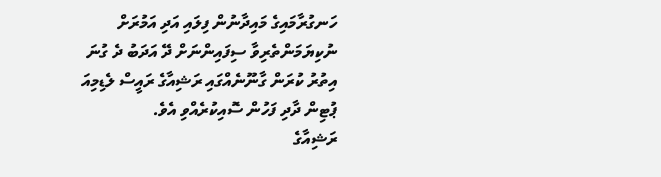ހަނގުރާމައިގެ މައިދާނުން ފިލައި އަދި އަމުރަށް ނުކިޔަމަންތެރިވާ ސިފައިންނަށް ދޭ އަދަބު ދެ ގުނަ އިތުރު ކުރަން ގާނޫނެއްގައި ރަޝިއާގެ ރައީސް ލެޑިމިއަ ޕުޓިން ދާދި ފަހުން ސޮއިކުރެއްވި އެވެ.
ރަޝިއާގެ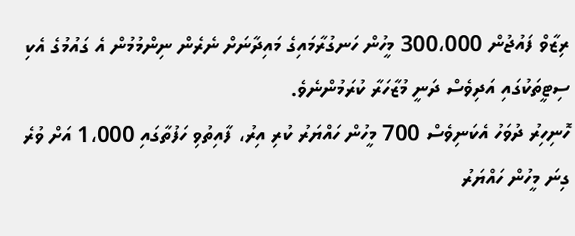ރިޒާވް ފައުޖުން 300،000 މީހުން ހަނގުރާމައިގެ މައިދާނަށް ނެރެން ނިންމުމުން އެ ގައުމުގެ އެކި ސިޓީތަކުގައި އަދިވެސް ދަނީ މުޒާހަރާ ކުރަމުންނެވެ.
ހޮނިހިރު ދުވަހު އެކަނިވެސް 700 މީހުން ހައްޔަރު ކުރި އިރު، ފާއިތުވި ހަފުތާގައި 1،000 އަށް ވުރެ ގިނަ މީހުން ހައްޔަރު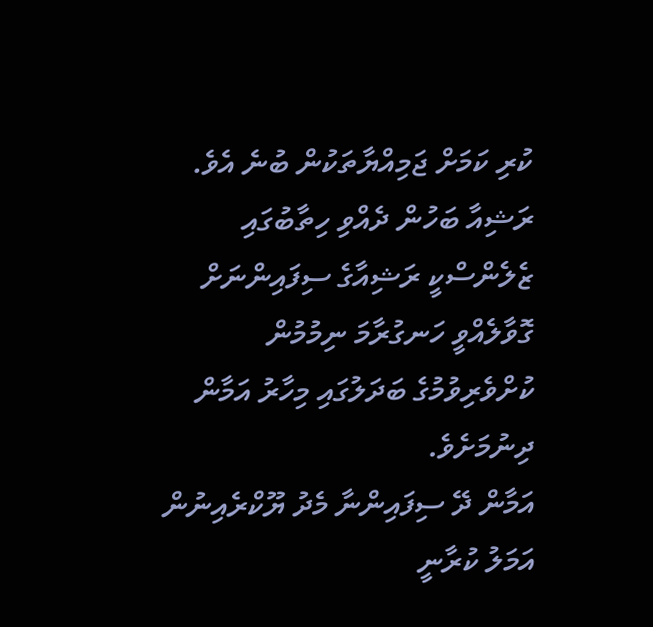ކުރި ކަމަށް ޖަމިއްޔާތަކުން ބުނެ އެވެ.
ރަޝިއާ ބަހުން ދެއްވި ހިތާބުގައި ޒެލެންސްކީ ރަޝިއާގެ ސިފައިންނަށް ގޮވާލެއްވީ ހަނގުރާމަ ނިމުމުން ކުށްވެރިވުމުގެ ބަދަލުގައި މިހާރު އަމާން ދިނުމަށެވެ.
އަމާން ދޭ ސިފައިންނާ މެދު ޔޫކްރެއިނުން އަމަލު ކުރާނީ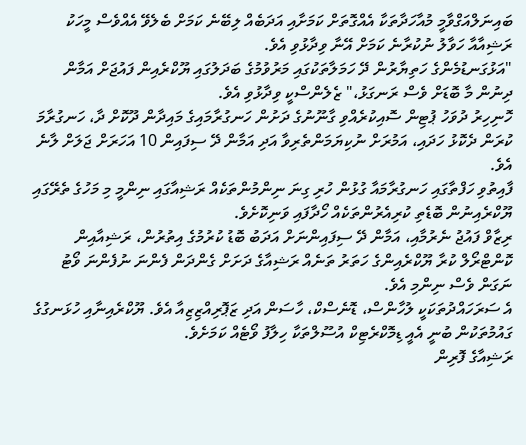ބައިނަލްއަގްވާމީ މުއާހަދާތަކާ އެއްގޮތަށް ކަމަށާއި އަދަބެއް ލިބޭނެ ކަމަށް ބެލެވޭ އެއްވެސް މީހަކު ރަޝިއާއާ ހަވާލު ނުކުރާނެ ކަމަށް އޭނާ ވިދާޅުވި އެވެ.
"އަޅުގަނޑުމެންގެ ހަތިޔާރުން ދޭ ހަމަލާތަކުގައި މަރުވުމުގެ ބަދަލުގައި ޔޫކްރެއިން ފައުޖަށް އަމާން ދިނުން މާ ބޮޑަށް ވެސް ރަނގަޅު،" ޒެލެންސްކީ ވިދާޅުވި އެވެ.
ހޮނިހިރު ދުވަހު ޕުޓިން ސޮއިކުރެއްވި ގާނޫނުގެ ދަށުން ހަނގުރާމައިގެ މައިދާން ދޫކޮށް ދާ، ހަނގުރާމަ ކުރަން ދެކޮޅު ހަދައި، އަމުރަށް ނުކިޔަމަންތެރިވާ އަދި އަމާން ދޭ ސިފައިން 10 އަހަރަށް ޖަލަށް ލާނެ އެވެ.
ފާއިތުވި ހަފްތާގައި ހަނގުރާމައާ ގުޅުން ހުރި ގިނަ ނިންމުންތަކެއް ރަޝިއާގައި ނިންމީ މި މަހުގެ ތެރޭގައި ޔޫކްރެއިނުން ބޮޑެތި ކުރިއެރުންތަކެއް ހޯދާފައި ވަނިކޮށެވެ.
ރިޒާވް ފައުޖު ނެރުމާއި، އަމާން ދޭ ސިފައިންނަށް އަދަބު ބޮޑު ކުރުމުގެ އިތުރުން، ރަޝިއާއިން ކޮންޓްރޯލް ކުރާ ޔޫކްރެއިންގެ ހަތަރު ތަނެއް ރަޝިއާގެ ދަށަށް ގެންދަން ފެންނަ ނުފެންނަ ވޯޓު ނަގަން ވެސް ނިންމި އެވެ.
އެ ސަރަހައްދުތަކަކީ ލުހާންސް، ޑޮނެސްކް، ހާސަން އަދި ޒަޕޮރިއްޒިޒިއާ އެވެ. ޔޫކްރެއިނާއި ހުޅަނގުގެ ގައުމުތަކުން ބުނީ އެއީ ޑިމޮކްރެޓިކް އުސޫލްތަކާ ހިލާފު ވޯޓެއް ކަމަށެވެ.
ރަޝިއާގެ ފޮރިން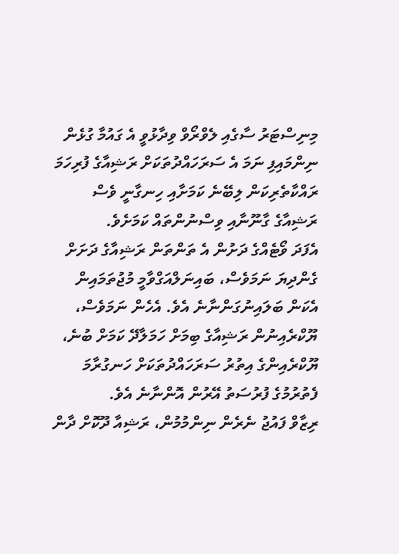މިނިސްޓަރު ސާގެއި ލެވްރޯވް ވިދާޅުވީ އެ ގައުމާ ގުޅެން ނިންމައިފި ނަމަ އެ ސަރަހައްދުތަކަށް ރަޝިއާގެ ފުރިހަމަ ރައްކާތެރިކަން ލިބޭނެ ކަމަށާއި ހިނގާނީ ވެސް ރަޝިއާގެ ގާނޫނާއި ވިސްނުންތައް ކަމަށެވެ.
އެފަދަ ވޯޓެއްގެ ދަށުން އެ ތަންތަން ރަޝިއާގެ ދަށަށް ގެންދިޔަ ނަމަވެސް، ބައިނަލްއަގްވާމީ މުޖުތަމައިން އެކަން ބަލައިނުގަންނާނެ އެވެ. އެހެން ނަމަވެސް، ޔޫކްރެއިނުން ރަޝިއާގެ ބިމަށް ހަމަލާދޭ ކަމަށް ބުނެ، ޔޫކްރެއިންގެ އިތުރު ސަރަހައްދުތަކަށް ހަނގުރާމަ ފެތުރުމުގެ ފުރުސަތު އޭރުން އޮންނާނެ އެވެ.
ރިޒާވް ފައުޖު ނެރެން ނިންމުމުން، ރަޝިއާ ދޫކޮށް ދާން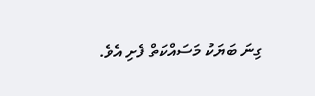ގިނަ ބަޔަކު މަސައްކަތް ފެށި އެވެ.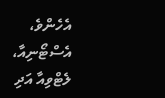އެހެންވެ، އެސްޓޯނިއާ، ލެޓްވިއާ އަދި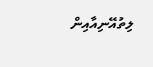ލިތުއޭނިއާއިން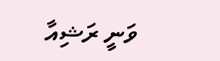ވަނީ ރަޝިއާ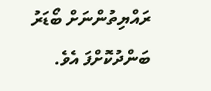ރައްޔިތުންނަށް ބޯޑަރު ބަންދުކޮށްފަ އެވެ.